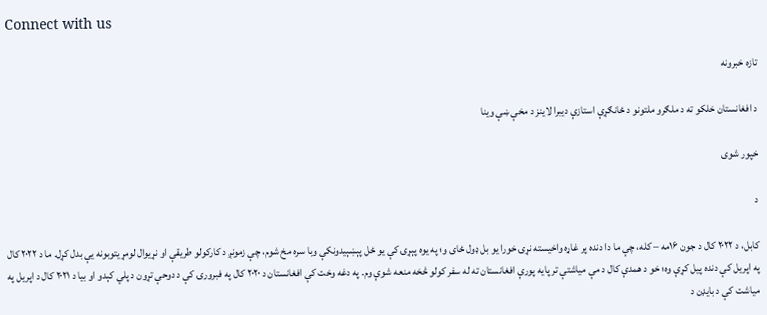Connect with us

تازه خبرونه

د افغانستان خلکو ته د ملګرو ملتونو د ځانګړې استازې دیبرا لاینز د مخې ښې وینا

خپور شوی

د

کابل، د ۲۰۲۲ کال د جون ۱۶مه – کله، چې ما دا دنده پر غاړه واخیسته نړۍ خورا یو بل ډول ځای و؛ په یوه پېړۍ کې یو ځل پېښېیدونکې وبا سره مخ شوم، چې زمونږ د کارکولو طریقې او نړیوال لومړیتوبونه یې بدل کړل. ما د ۲۰۲۲ کال په اپریل کې دنده پیل کړې وه؛ خو د همدې کال د مې میاشتې تر پایه پورې افغانستان ته له سفر کولو څخه منعه شوې وم. په دغه وخت کې افغانستان د ۲۰۲۰ کال په فبرورۍ کې د دوحې تړون د پلي کېدو او بیا د ۲۰۲۱ کال د اپریل په میاشت کې د بایډن د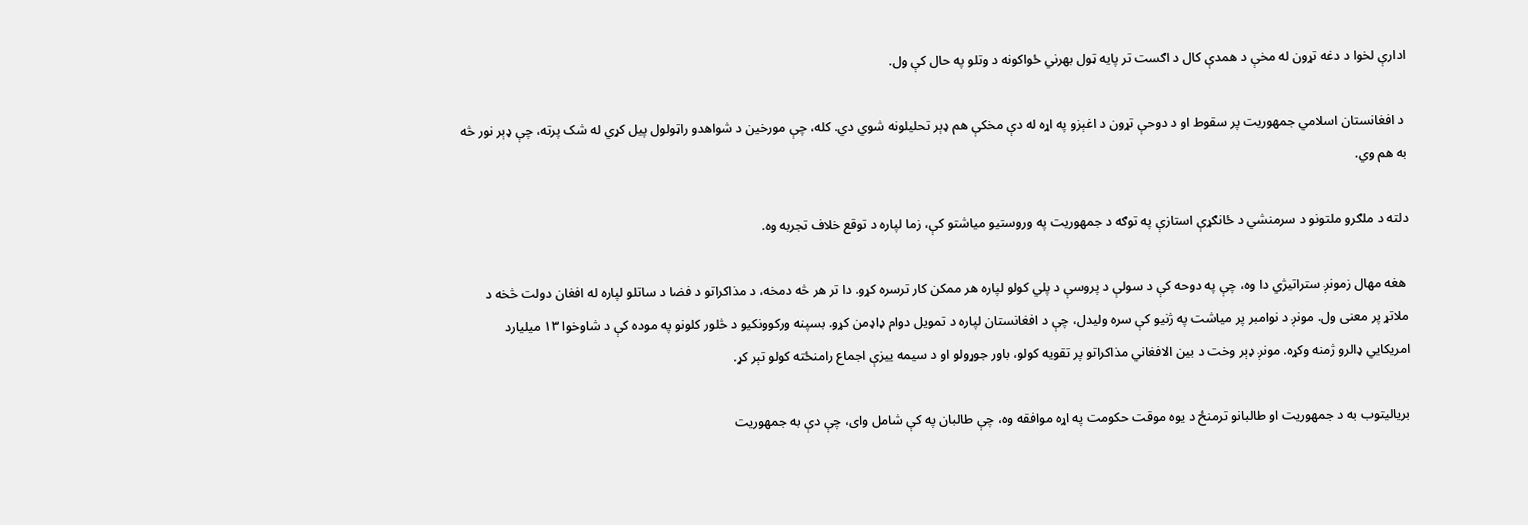ادارې لخوا د دغه تړون له مخې د همدې کال د اګست تر پایه ټول بهرني ځواکونه د وتلو په حال کې ول.

 د افغانستان اسلامي جمهوریت پر سقوط او د دوحې تړون د اغېزو په اړه له دې مخکې هم ډېر تحلیلونه شوي دي. کله، چې مورخین د شواهدو راټولول پیل کړي له شک پرته، چې ډېر نور څه به هم وي.

دلته د ملګرو ملتونو د سرمنشي د ځانګړې استازې په توګه د جمهوریت په وروستیو میاشتو کې، زما لپاره د توقع خلاف تجربه وه.

 هغه مهال زمونږ ستراتیژي دا وه، چې په دوحه کې د سولې د پروسې د پلي کولو لپاره هر ممکن کار ترسره کړو. دا تر هر څه دمخه، د مذاکراتو د فضا د ساتلو لپاره له افغان دولت څخه د ملاتړ پر معنی ول. مونږ د نوامبر پر میاشت په ژنیو کې سره ولیدل، چې د افغانستان لپاره د تمویل دوام ډاډمن کړو. بسپنه ورکوونکیو د څلور کلونو په موده کې د شاوخوا ۱۳ میلیارد امریکایي ډالرو ژمنه وکړه. مونږ ډېر وخت د بین الافغاني مذاکراتو پر تقویه کولو، باور جوړولو او د سیمه ییزې اجماع رامنځته کولو تېر کړ.

بریالیتوب به د جمهوريت او طالبانو ترمنځ د یوه موقت حکومت په اړه موافقه وه، چې طالبان په کې شامل وای، چې دې به جمهوريت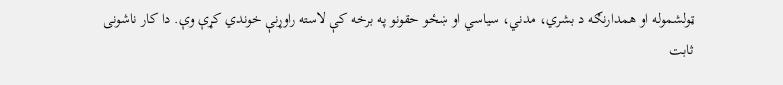ټولشموله او همدارنګه د بشري، مدني، سیاسي او ښځو حقونو په برخه کې لاسته راوړنې خوندي کړې وې. دا کار ناشونی ثابت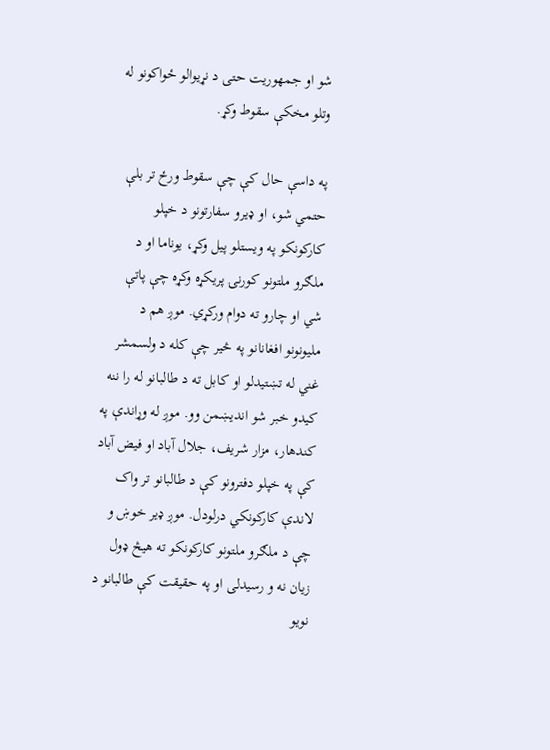شو او جمهوریت حتی د نړیوالو ځواکونو له وتلو مخکې سقوط وکړ.

په داسې حال کې چې سقوط ورځ تر بلې حتمي شو، او ډیرو سفارتونو د خپلو کارکونکو په ویستلو پیل وکړ، یوناما او د ملګرو ملتونو کورنۍ پریکړه وکړه چې پاتې شي او چارو ته دوام ورکړي. موږ هم د ملیونونو افغانانو په څیر چې کله د ولسمشر غني له تښتیدلو او کابل ته د طالبانو له را ننه کیدو خبر شو اندیښمن وو. موږ له وړاندې په کندهار، مزار شریف، جلال آباد او فیض آباد کې په خپلو دفترونو کې د طالبانو تر واک لاندې کارکونکي درلودل. موږ ډیر خوښ و چې د ملګرو ملتونو کارکونکو ته هیڅ ډول زیان نه و رسیدلی او په حقیقت کې طالبانو د نويو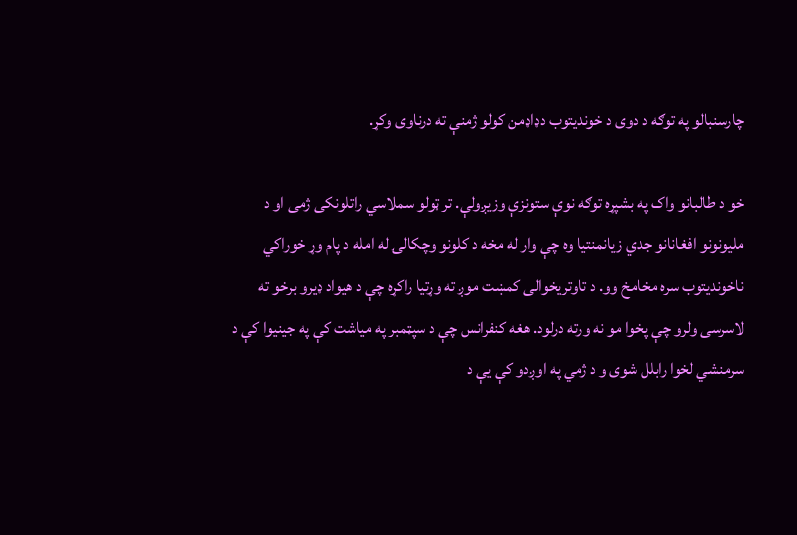چارسنبالو په توګه د دوی د خوندیتوب دډاډمن کولو ژمنې ته درناوی وکړ.

خو د طالبانو واک په بشپړه توګه نوې ستونزې وزیږولې. تر ټولو سملاسي راتلونکی ژمی او د ملیونونو افغانانو جدي زیانمنتیا وه چې وار له مخه د کلونو وچکالۍ له امله د پام وړ خوراکي ناخوندیتوب سره مخامخ وو. د تاوتریخوالی کمښت موږ ته وړتیا راکړه چې د هیواد ډیرو برخو ته لاسرسی ولرو چې پخوا مو نه ورته درلود. هغه کنفرانس چې د سپټمبر په میاشت کې په جینیوا کې د سرمنشي لخوا رابلل شوی و د ژمي په اوږدو کې یې د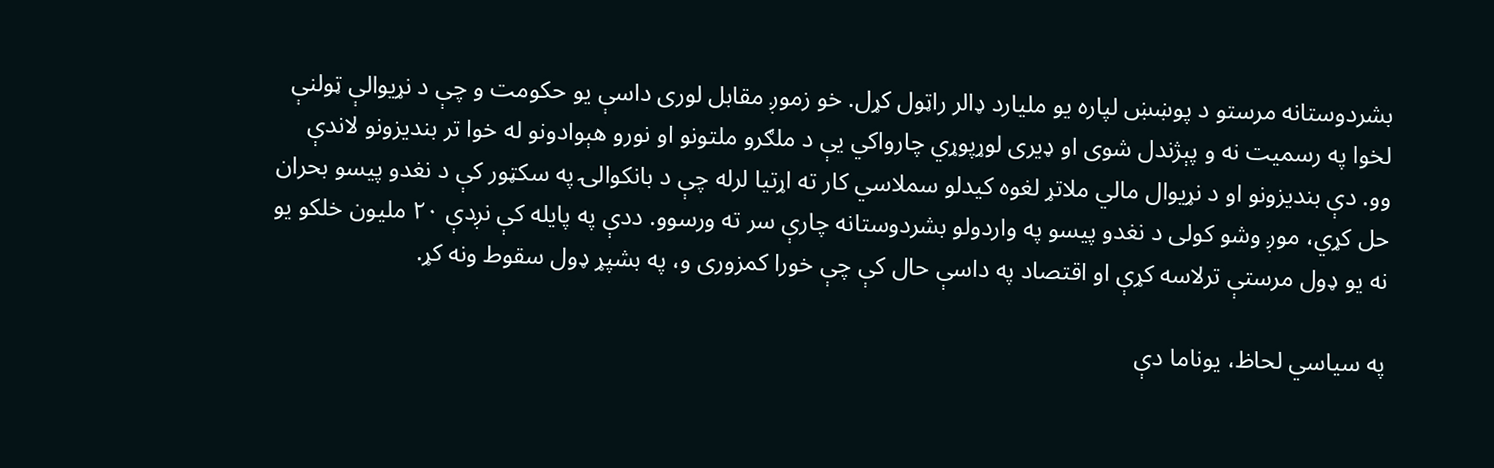بشردوستانه مرستو د پوښښ لپاره یو ملیارد ډالر راټول کړل. خو زموږ مقابل لوری داسې یو حکومت و چې د نړیوالې ټولنې لخوا په رسمیت نه و پېژندل شوی او ډیری لوړپوړي چارواکي یې د ملګرو ملتونو او نورو هېوادونو له خوا تر بندیزونو لاندې وو. دې بندیزونو او د نړیوال مالي ملاتړ لغوه کیدلو سملاسي کار ته اړتیا لرله چې د بانکوالۍ په سکټور کې د نغدو پیسو بحران حل کړي، موږ وشو کولی د نغدو پیسو په واردولو بشردوستانه چارې سر ته ورسوو. ددې په پایله کې نږدې ۲۰ ملیون خلکو یو نه یو ډول مرستې ترلاسه کړې او اقتصاد په داسې حال کې چې خورا کمزوری و، په بشپړ ډول سقوط ونه کړ.

په سیاسي لحاظ، یوناما دې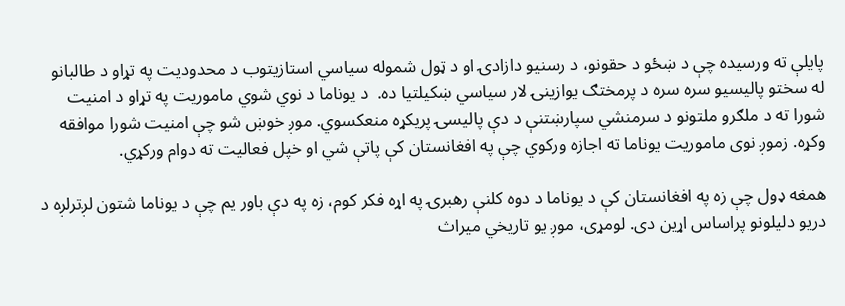پایلې ته ورسیده چې د ښځو د حقونو، د رسنیو دازادۍ او د ټول شموله سیاسي استازیتوب د محدودیت په تړاو د طالبانو له سختو پالیسیو سره سره د پرمختګ یوازینۍ لار سیاسي ښکیلتیا ده.  د یوناما د نوي شوي ماموریت په تړاو د امنیت شورا ته د ملګرو ملتونو د سرمنشي سپارښتنې د دې پالیسۍ پریکړه منعکسوي. موږ خوښ شو چې امنیت شورا موافقه وکړه. زموږ نوی ماموریت یوناما ته اجازه ورکوي چې په افغانستان کې پاتې شي او خپل فعالیت ته دوام ورکړي.

همغه ډول چې زه په افغانستان کې د یوناما د دوه کلنې رهبرۍ په اړه فکر کوم، زه په دې باور یم چې د یوناما شتون لږترلږه د دریو دلیلونو پراساس اړین دی. لومړی، موږ یو تاریخي میراث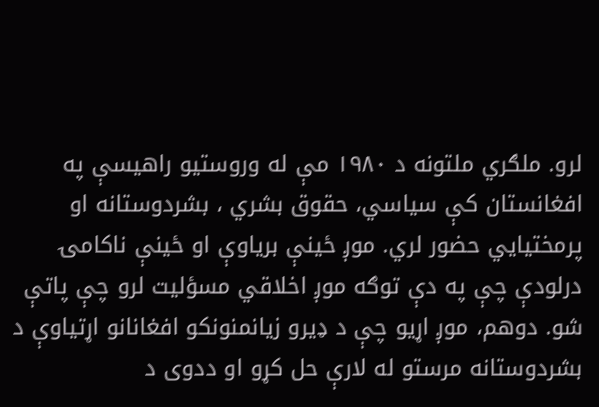لرو. ملګري ملتونه د ۱۹۸۰ مې له وروستیو راهیسې په افغانستان کې سیاسي، حقوق بشري ، بشردوستانه او پرمختیايي حضور لري. موږ ځینې بریاوې او ځینې ناکامۍ درلودې چې په دې توګه موږ اخلاقي مسؤلیت لرو چې پاتې شو. دوهم، موږ اړیو چې د ډیرو زیانمنونکو افغانانو اړتیاوې د بشردوستانه مرستو له لارې حل کړو او ددوی د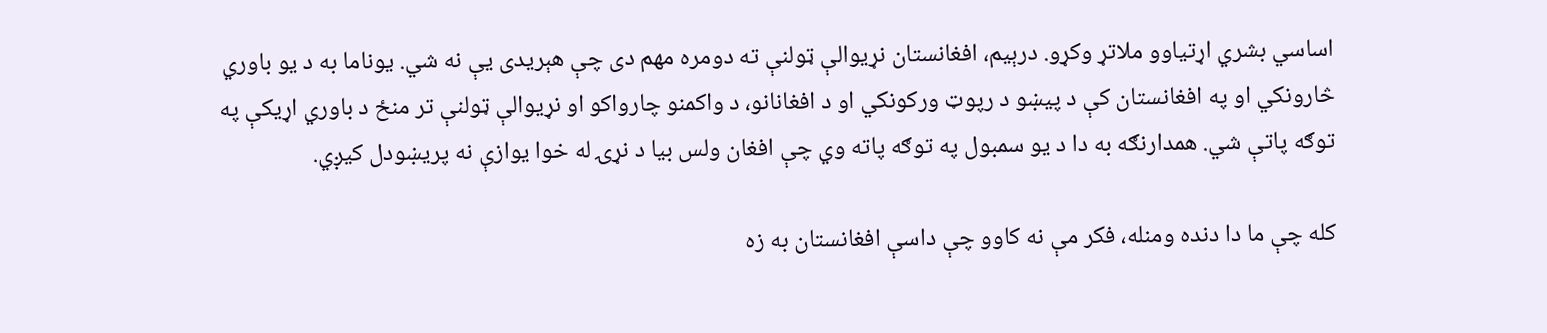اساسي بشري اړتیاوو ملاتړ وکړو. درېیم، افغانستان نړیوالې ټولنې ته دومره مهم دی چې هېریدی یې نه شي. یوناما به د یو باوري څارونکي او په افغانستان کې د پیښو د رپوټ ورکونکي او د افغانانو، د واکمنو چارواکو او نړیوالې ټولنې تر منځ د باوري اړیکې په توګه پاتې شي. همدارنګه به دا د یو سمبول په توګه پاته وي چې افغان ولس بیا د نړۍ له خوا یوازې نه پریښودل کیږي.

کله چې ما دا دنده ومنله، فکر مې نه کاوو چې داسې افغانستان به زه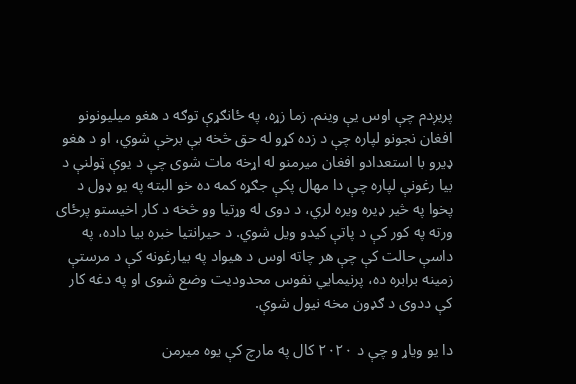پریږدم چې اوس یې وینم. زما زړه، په ځانګړې توګه د هغو میلیونونو افغان نجونو لپاره چې د زده کړو له حق څخه بې برخې شوي، او د هغو ډیرو با استعدادو افغان میرمنو له اړخه مات شوی چې د یوې ټولنې د بیا رغونې لپاره چې دا مهال پکې جګړه کمه ده خو البته په یو ډول د پخوا په څیر ډیره ویره لري، د دوی له وړتیا وو څخه د کار اخیستو پرځای ورته په کور کې د پاتې کیدو ویل شوي. د حیرانتیا خبره بیا داده، په داسې حالت کې چې هر چاته اوس د هیواد په بیارغونه کې د مرستې زمینه برابره ده، پرنیمایي نفوس محدودیت وضع شوی او په دغه کار کې ددوی د ګډون مخه نیول شوې.

دا یو ویاړ و چې د ۲۰۲۰ کال په مارچ کې یوه میرمن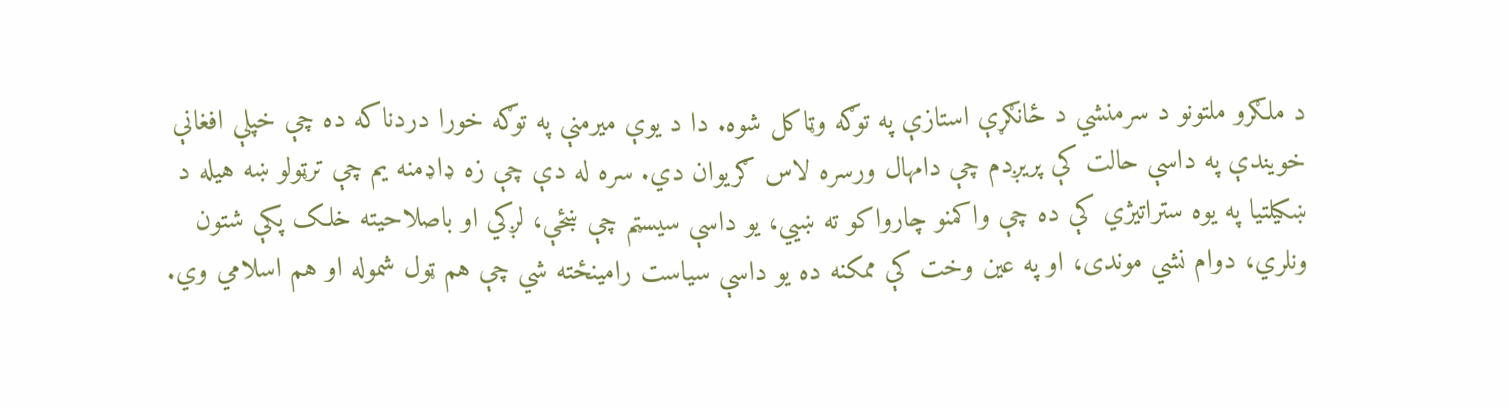د ملګرو ملتونو د سرمنشي د ځانګړې استازې په توګه وټاکل شوه. دا د یوې میرمنې په توګه خورا دردناکه ده چې خپلې افغانې خویندې په داسې حالت کې پریږدم چې دامهال ورسره لاس ګریوان دي. سره له دې چې زه ډاډمنه یم چې ترټولو ښه هیله د ښکیلتیا په یوه ستراتیژي کې ده چې واکمنو چارواکو ته ښیي، یو داسې سیسټم چې ښځې، لږکي او باصلاحیته خلک پکې شتون ونلري، دوام نشي موندی، او په عین وخت کې ممکنه ده یو داسې سیاست رامینځته شي چې هم ټول شموله او هم اسلامي وي.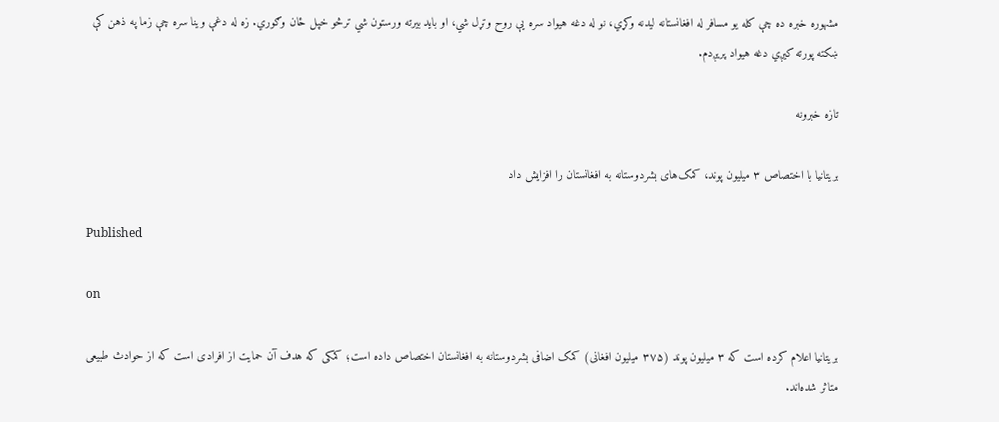مشهوره خبره ده چې کله یو مسافر له افغانستانه لیدنه وکړي، نو له دغه هیواد سره یې روح وتړل شي، او باید بیرته ورستون شي ترڅو خپل ځان وګوري. زه له دغې وینا سره چې زما په ذهن کې ښکته پورته کیږي دغه هیواد پریږدم.

تازه خبرونه

بریتانیا با اختصاص ۳ میلیون پوند، کمک‌های بشردوستانه به افغانستان را افزایش داد

Published

on

بریتانیا اعلام کرده است که ۳ میلیون پوند (۳۷۵ میلیون افغانی) کمک اضافی بشردوستانه به افغانستان اختصاص داده است؛ کمکی که هدف آن حمایت از افرادی است که از حوادث طبیعی متاثر شده‌اند.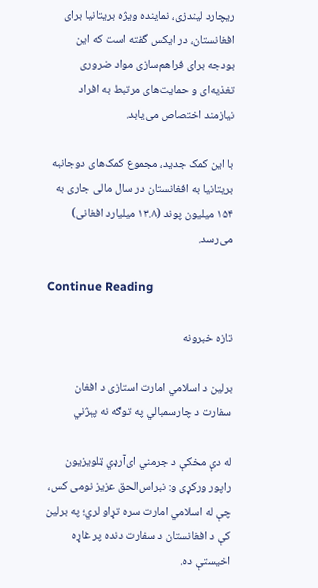ریچارد لیندزی، نماینده ویژه بریتانیا برای افغانستان، در ایکس گفته است که این بودجه برای فراهم‌سازی مواد ضروری تغذیه‌ای و حمایت‌های مرتبط به افراد نیازمند اختصاص می‌یابد.

با این کمک جدید، مجموع کمک‌های دوجانبه بریتانیا به افغانستان در سال مالی جاری به ۱۵۴ میلیون پوند (۱۳.۸ میلیارد افغانی) می‌رسد.

Continue Reading

تازه خبرونه

برلین د اسلامي امارت استازی د افغان سفارت د چارسمبالي په توګه نه پېژني

له دې مخکې د جرمني ای‌آر‌ډي ټلویزیون راپور ورکړی و: نبراس‌الحق عزیز نومی کس، چې له اسلامي امارت سره تړاو لري؛ په برلین کې د افغانستان د سفارت دنده پر غاړه اخیستې ده.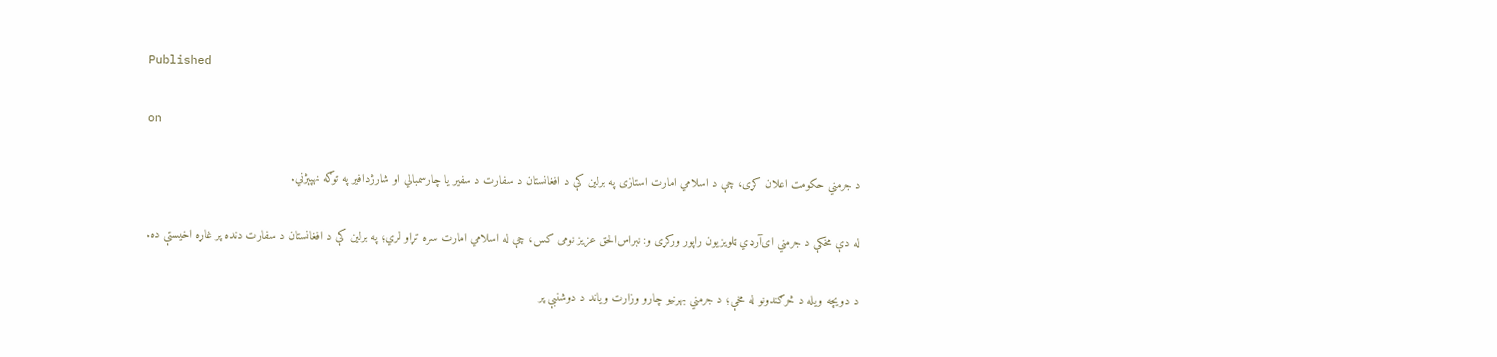Published

on

د جرمني حکومت اعلان کړی، چې د اسلامي امارت استازی په برلین کې د افغانستان د سفارت د سفیر یا چارسمبالي او شارژدافیر په توګه نهپېژني.

له دې مخکې د جرمني ای‌آر‌ډي ټلویزیون راپور ورکړی و: نبراس‌الحق عزیز نومی کس، چې له اسلامي امارت سره تړاو لري؛ په برلین کې د افغانستان د سفارت دنده پر غاړه اخیستې ده.

د دویچه ویله د څرګندونو له مخې؛ د جرمني بهرنیو چارو وزارت ویاند د دوشنبې پر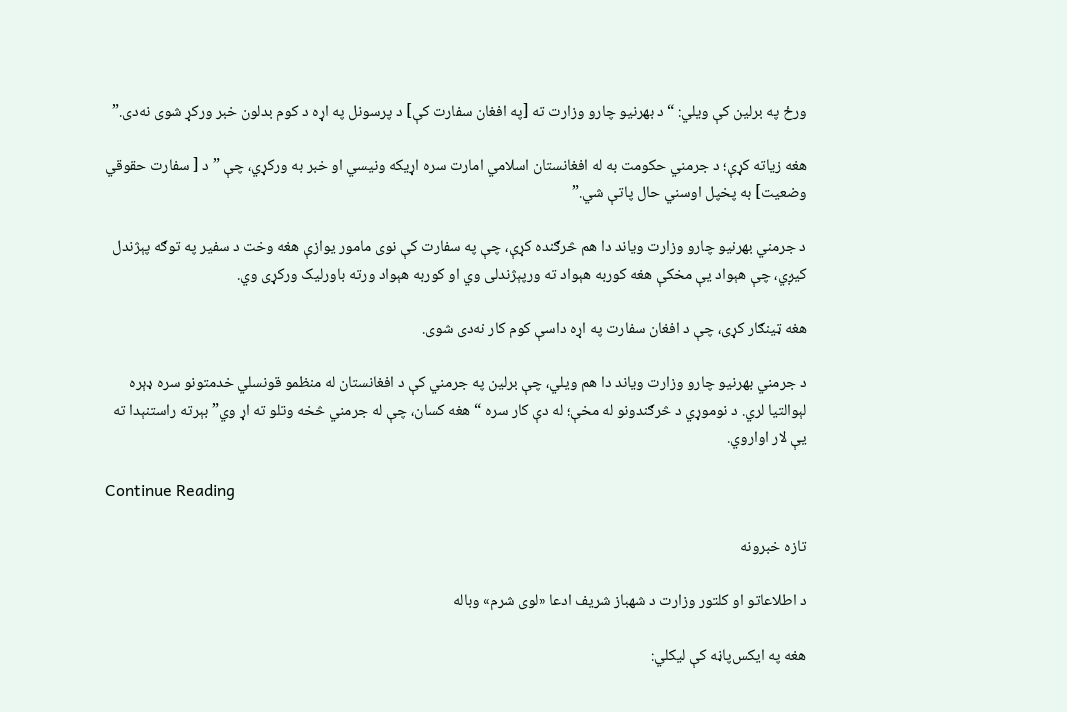ورځ په برلین کې ویلي: “د بهرنیو چارو وزارت ته [په افغان سفارت کې] د پرسونل په اړه د کوم بدلون خبر ورکړ شوی نه‌دی.”

هغه زیاته کړې؛ د جرمني حکومت به له افغانستان اسلامي امارت سره اړیکه ونیسي او خبر به ورکړي، چې ” د [ سفارت حقوقي وضعیت] به پخپل اوسني حال پاتې شي.”

د جرمني بهرنیو چارو وزارت ویاند دا هم څرګنده کړې، چې په سفارت کې نوی مامور یوازې هغه وخت د سفیر په توګه پېژندل کیږي، چې هېواد یې مخکې هغه کوربه هېواد ته ورپېژندلی وي او کوربه هېواد ورته باورلیک ورکړی وي.

هغه ټینګار کړی، چې د افغان سفارت په اړه داسې کوم کار نه‌دی شوی.

د جرمني بهرنیو چارو وزارت ویاند دا هم ویلي، چې برلین په جرمني کې د افغانستان له منظمو قونسلي خدمتونو سره ډېره لېوالتیا لري. د نوموړي د څرګندونو له مخې؛ له دې کار سره “هغه کسان، چې له جرمني څخه وتلو ته اړ وي” بېرته راستنېدا ته یې لار اواروي.

Continue Reading

تازه خبرونه

د اطلاعاتو او کلتور وزارت د شهباز شریف ادعا «لوی شرم» وباله

هغه په ایکس‌پاڼه کې لیکلي: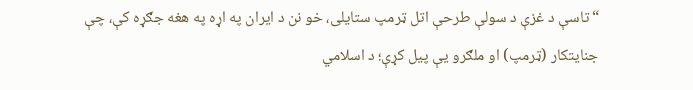“تاسې د غزې د سولې طرحې اتل ټرمپ ستایلی، خو نن د ایران په اړه په هغه جګړه کې، چې جنایتکار (ټرمپ) او ملګرو یې پیل کړې؛ د اسلامي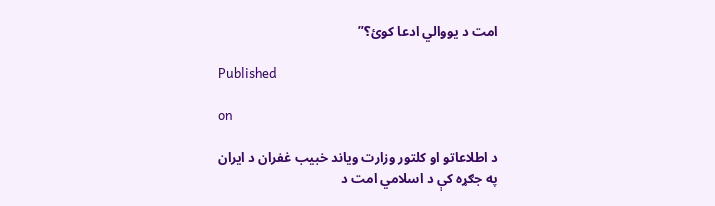امت د یووالي ادعا کوئ؟”

Published

on

د اطلاعاتو او کلتور وزارت ویاند خبیب غفران د ایران په جګړه کې د اسلامي امت د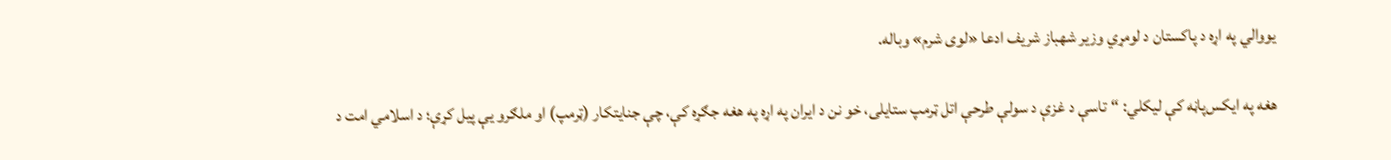یووالي په اړه د پاکستان د لومړي وزیر شهباز شریف ادعا «لوی شرم» وباله.

هغه په ایکس‌پاڼه کې لیکلي: “تاسې د غزې د سولې طرحې اتل ټرمپ ستایلی، خو نن د ایران په اړه په هغه جګړه کې، چې جنایتکار (ټرمپ) او ملګرو یې پیل کړې؛ د اسلامي امت د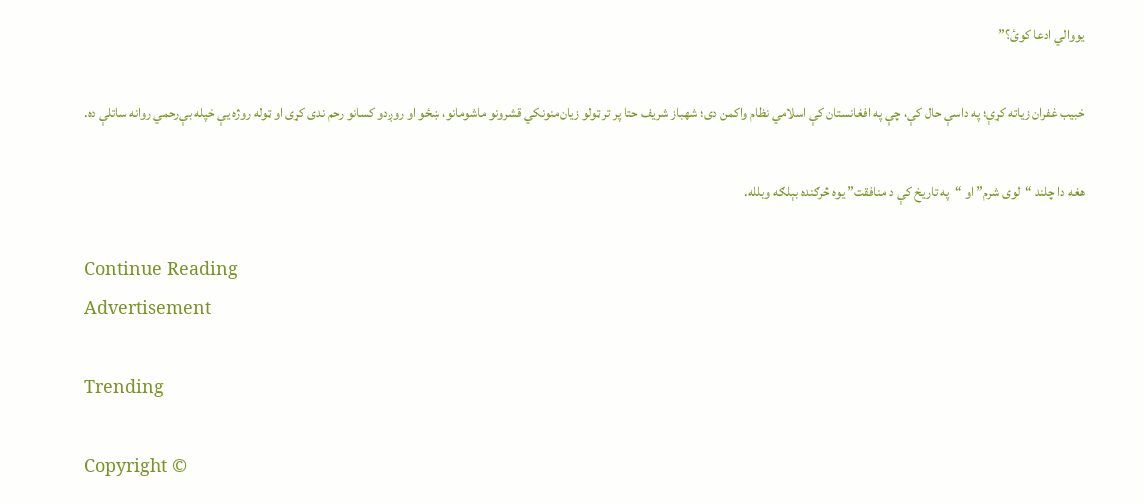یووالي ادعا کوئ؟”

خبیب غفران زیاته کړې؛ په داسې حال کې، چې په افغانستان کې اسلامي نظام واکمن دی؛ شهباز شریف حتا پر تر ټولو زیان‌منونکي قشرونو ماشومانو، ښځو او روږدو کسانو رحم ندی کړی او ټوله روژه یې خپله بې‌رحمي روانه ساتلې ده.

هغه دا چلند “لوی شرم” او “په تاریخ کې د منافقت” یوه څرګنده بېلګه وبلله.

Continue Reading
Advertisement

Trending

Copyright ©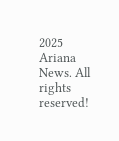2025 Ariana News. All rights reserved!